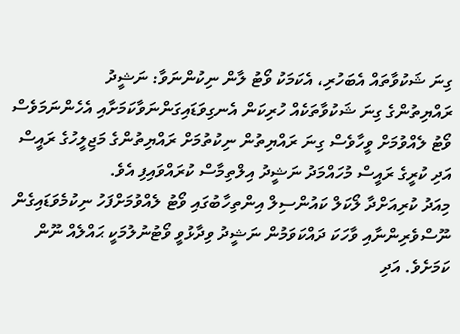ގިނަ ޝަކުވާތައް އެބަހުރި، އެކަމަކު ވޯޓު ލާން ނިކުންނަވާ: ނަޝީދު
ރައްޔިތުންގެ ގިނަ ޝަކުވާތަކެއް ހުރިކަން އެނގިވަޑައިގަންނަވާކަމަށާއި އެހެންނަމަވެސް ވޯޓު ލެއްވުމަށް ވީހާވެސް ގިނަ ރައްޔިތުން ނިކުތުމަށް ރައްޔިތުންގެ މަޖިލީހުގެ ރައީސް އަދި ކުރީގެ ރައީސް މުހައްމަދު ނަޝީދު އިލްތިމާސް ކުރައްވައިފި އެވެ.
މިއަދު ކުރިއަށްދާ ލޯކަލް ކައުންސިލް އިންތިހާބުގައި ވޯޓު ލެއްވުމަށްފަހު ނިކުމެވަޑައިގެން ނޫސްވެރިންނާއި ވާހަކަ ދައްކަވަމުން ނަޝީދު ވިދާޅުވީ ވޯޓުނުލުމަކީ ޙައްލެއް ނޫން ކަމަށެވެ. އަދި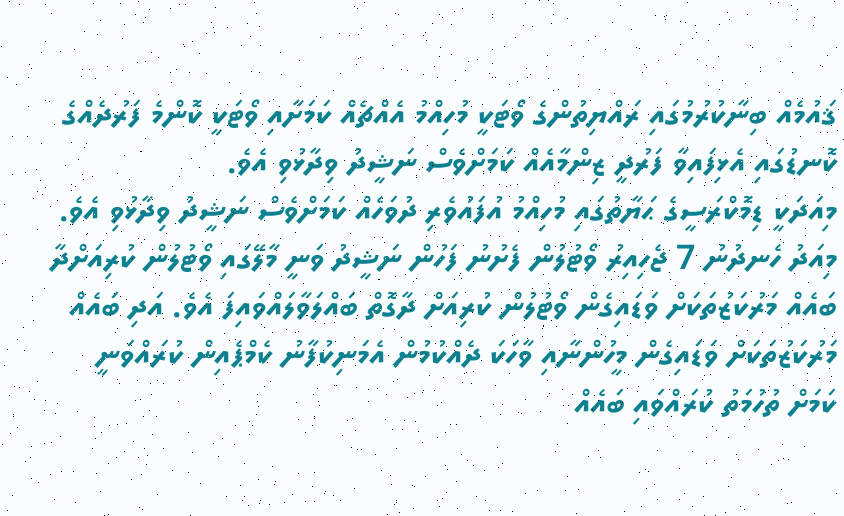ޤައުމެއް ބިނާކުރުމުގައި ރައްޔިތުންގެ ވޯޓަކީ މުހިއްމު އެއްޗެއް ކަމަށާއި ވޯޓަކީ ކޮންމެ ފަރުދެއްގެ ކޮނޑުގައި އެޅިފައިވާ ފަރުދީ ޒިންމާއެއް ކަމަށްވެސް ނަޝީދު ވިދާޅުވި އެވެ.
މިއަދަކީ ޑިމޮކްރަސީގެ ޙަޔާތުގައި މުހިއްމު އުފައުވެރި ދުވަހެއް ކަމަށްވެސް ނަޝީދު ވިދާޅުވި އެވެ.
މިއަދު ހެނދުނު 7 ޖެހިއިރު ވޯޓުލުން ފެށުނު ފަހުން ނަޝީދު ވަނީ މާލޭގައި ވޯޓުލުން ކުރިއަށްދާ ބައެއް މަރުކަޒުތަކަށް ވަޑައިގެން ވޯޓުލުން ކުރިއަށް ދާގޮތް ބައްލަވާލައްވައިފަ އެވެ. އަދި ބައެއް މަރުކަޒުތަކަށް ވަޑައިގެން މީހުންނާއި ވާހަކަ ދެއްކުމުން އެމަނިކުފާނު ކެމްޕެއިން ކުރައްވަނީ ކަމަށް ތުހުމަތު ކުރައްވައި ބައެއް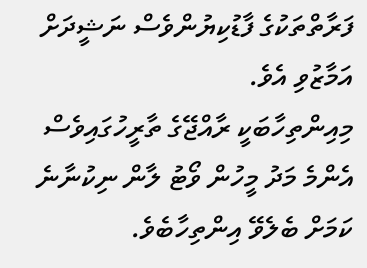ފަރާތްތަކުގެ ފާޑުކިޔުންވެސް ނަޝީދަށް އަމާޒުވި އެވެ.
މިއިންތިހާބަކީ ރާއްޖޭގެ ތާރީހުގައިވެސް އެންމެ މަދު މީހުން ވޯޓު ލާން ނިކުނާނެ ކަމަށް ބެލެވޭ އިންތިހާބެވެ.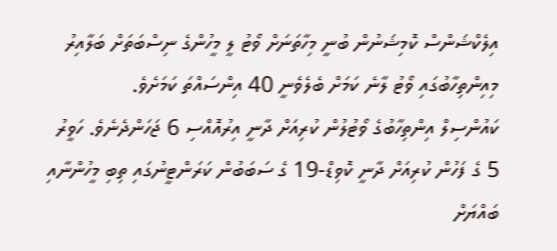އިލެކްޝަންސް ކޮމިޝަނުން ބުނީ މިހާތަނަށް ވޯޓު ލީ މީހުންގެ ނިސްބަތަށް ބަލާއިރު މިއިންތިހާބުގައި ވޯޓު ލާނެ ކަމަށް ބެލެވެނީ 40 އިންސައްތަ ކަމަށެވެ.
ކައުންސިލް އިންތިހާބުގެ ވޯޓުލުން ކުރިއަށް ދާނީ އިރުއޮއްސި 6 ޖަހަންދެނެވެ. ހަވީރު 5 ގެ ފަހުން ކުރިއަށް ދާނީ ކޮވިޑް-19 ގެ ސަބަބުން ކަރަންޓީނުގައި ތިބި މީހުންނާއި ބައްޔަށް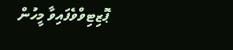ޕޮޒިޓިވްވެފައިވާ މީހުން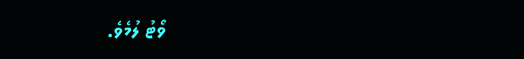ވޯޓު ލުމެވެ.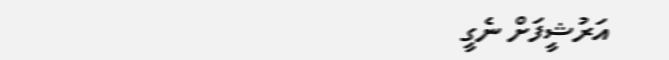އަރުޝީފަށް ނެގީ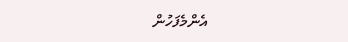އެންމެފަހުން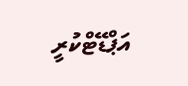އަޕްޑޭޓްކުރީ